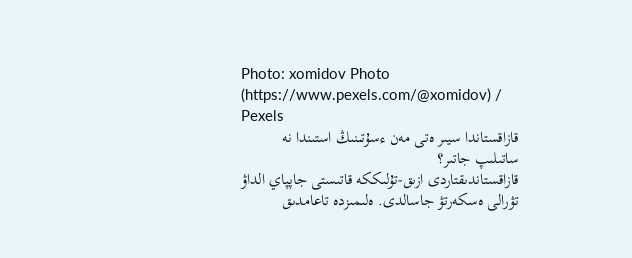Photo: xomidov Photo (https://www.pexels.com/@xomidov) / Pexels
قازاقستاندا سيىر ەتى مەن ءسۇتىنىڭ استىندا نە ساتىلىپ جاتىر؟
قازاقستاندىقتاردى ازىق-تۇلىككە قاتىستى جاپپاي الداۋ تۋرالى ەسكەرتۋ جاسالدى. ەلىمىزدە تاعامدىق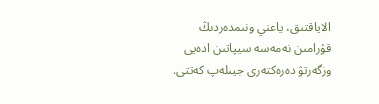الاياقتىق، ياعني ونىمدەردىڭ قۇرامىن نەمەسە سيپاتىن ادەيى وزگەرتۋ دەرەكتەرى جيىلەپ كەتتى.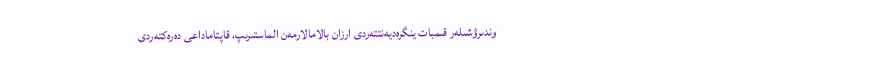وندىرۋشىلەر قىمبات ينگرەديەنتتەردى ارزان بالامالارمەن الماستىرىپ، قاپتاماداعى دەرەكتەردى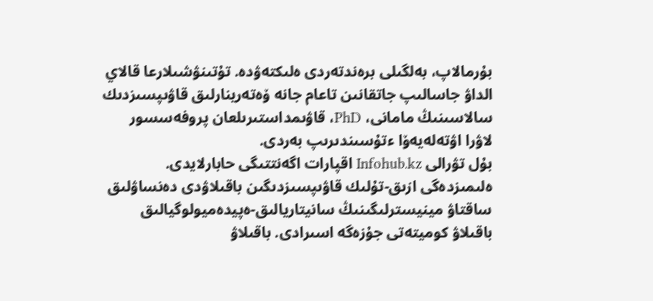بۇرمالاپ، بەلگىلى برەندتەردى ەلىكتەۋدە. تۇتىنۋشىلارعا قالاي الداۋ جاسالىپ جاتقانىن تاعام جانە ۆەتەرينارلىق قاۋىپسىزدىك سالاسىنىڭ مامانى، PhD، قاۋىمداستىرىلعان پروفەسسور لاۋرا اۋتەلەيەۆا ءتۇسىندىرىپ بەردى.
بۇل تۋرالى Infohub.kz اقپارات اگەنتتىگى حابارلايدى.
ەلىمىزدەگى ازىق-تۇلىك قاۋىپسىزدىگىن باقىلاۋدى دەنساۋلىق ساقتاۋ مينيسترلىگىنىڭ سانيتاريالىق-ەپيدەميولوگيالىق باقىلاۋ كوميتەتى جۇزەگە اسىرادى. باقىلاۋ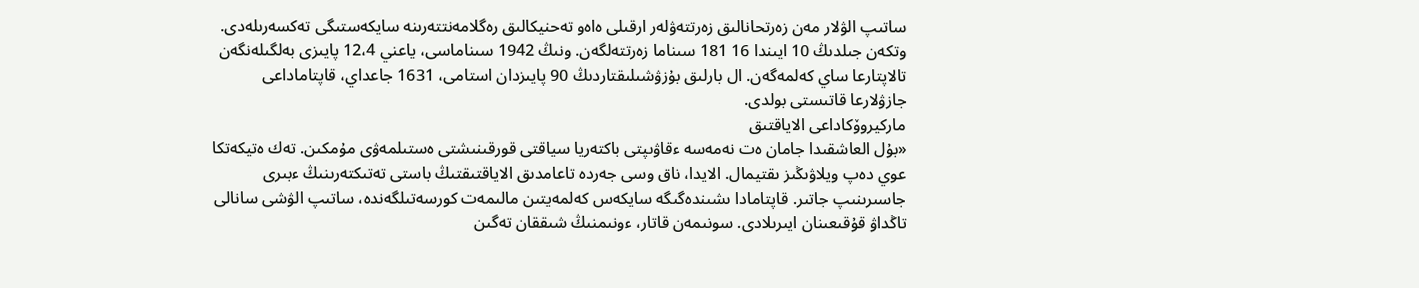ساتىپ الۋلار مەن زەرتحانالىق زەرتتەۋلەر ارقىلى ەاەو تەحنيكالىق رەگلامەنتتەرىنە سايكەستىگى تەكسەرىلەدى.
وتكەن جىلدىڭ 10 ايىندا 16 181 سىناما زەرتتەلگەن. ونىڭ 1942 سىناماسى، ياعني 12،4 پايىزى بەلگىلەنگەن تالاپتارعا ساي كەلمەگەن. ال بارلىق بۇزۋشىلىقتاردىڭ 90 پايىزدان استامى، 1631 جاعداي، قاپتاماداعى جازۋلارعا قاتىستى بولدى.
ماركيروۆكاداعى الاياقتىق
«بۇل العاشقىدا جامان ەت نەمەسە ءقاۋىپتى باكتەريا سياقتى قورقىنىشتى ەستىلمەۋى مۇمكىن. تەك ەتيكەتكا عوي دەپ ويلاۋىڭىز ىقتيمال. الايدا، ناق وسى جەردە تاعامدىق الاياقتىقتىڭ باستى تەتىكتەرىنىڭ ءبىرى جاسىرىنىپ جاتىر. قاپتامادا ىشىندەگىگە سايكەس كەلمەيتىن مالىمەت كورسەتىلگەندە، ساتىپ الۋشى سانالى تاڭداۋ قۇقىعىنان ايىرىلادى. سونىمەن قاتار، ءونىمنىڭ شىققان تەگىن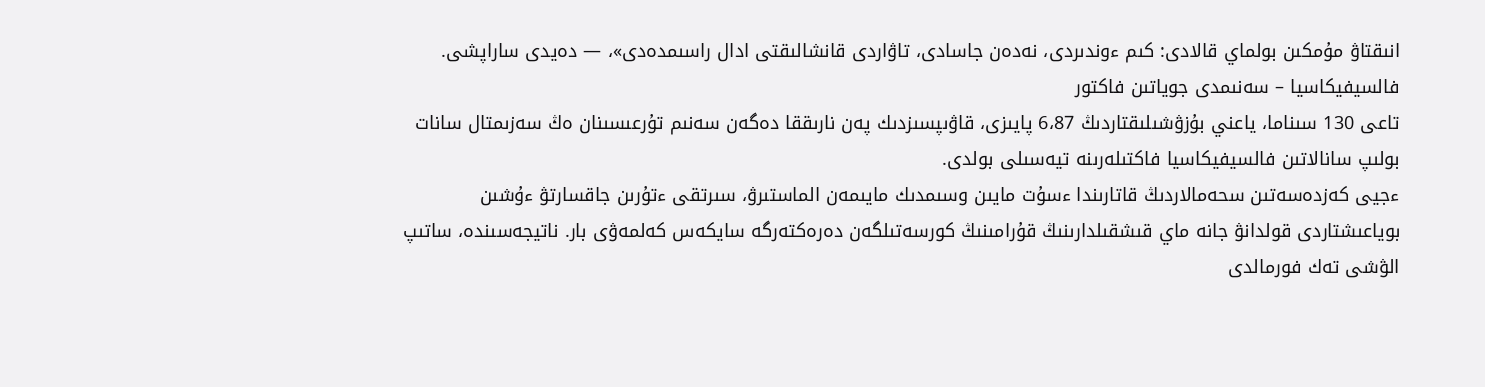انىقتاۋ مۇمكىن بولماي قالادى: كىم ءوندىردى، نەدەن جاسادى، تاۋاردى قانشالىقتى ادال راسىمدەدى»، — دەيدى ساراپشى.
فالسيفيكاسيا – سەنىمدى جوياتىن فاكتور
تاعى 130 سىناما، ياعني بۇزۋشىلىقتاردىڭ 6،87 پايىزى، قاۋىپسىزدىك پەن نارىققا دەگەن سەنىم تۇرعىسىنان ەڭ سەزىمتال سانات بولىپ سانالاتىن فالسيفيكاسيا فاكتىلەرىنە تيەسىلى بولدى.
ءجيى كەزدەسەتىن سحەمالاردىڭ قاتارىندا ءسۇت مايىن وسىمدىك مايىمەن الماستىرۋ، سىرتقى ءتۇرىن جاقسارتۋ ءۇشىن بوياعىشتاردى قولدانۋ جانە ماي قىشقىلدارىنىڭ قۇرامىنىڭ كورسەتىلگەن دەرەكتەرگە سايكەس كەلمەۋى بار. ناتيجەسىندە، ساتىپ الۋشى تەك فورمالدى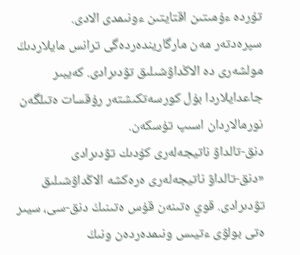تۇردە ءۇمىتىن اقتايتىن ءونىمدى الادى.
سپرەدتەر مەن مارگاريندەردەگى ترانس مايلاردىڭ مولشەرى دە الاڭداۋشىلىق تۋدىرادى. كەيبىر جاعدايلاردا بۇل كورسەتكىشتەر رۇقسات ەتىلگەن نورمالاردان اسىپ تۇسكەن.
دنق-تالداۋ ناتيجەلەرى كۇدىك تۋدىرادى
«دنق-تالداۋ ناتيجەلەرى ەرەكشە الاڭداۋشىلىق تۋدىرادى. قوي ەتىنەن قۇس ەتىنىڭ دنق-سى، سيىر ەتى بولۋى ءتيىس ونىمدەردەن ونىڭ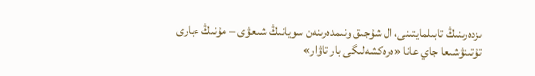ىزدەرىنىڭ تابىلمايتىنى، ال شۇجىق ونىمدەرىنەن سويانىڭ شىعۋى – مۇنىڭ ءبارى تۇتىنۋشىعا جاي عانا «ەرەكشەلىگى بار تاۋار»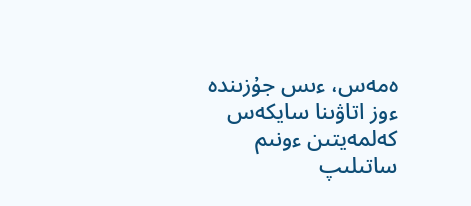ەمەس، ءىس جۇزىندە ءوز اتاۋىنا سايكەس كەلمەيتىن ءونىم ساتىلىپ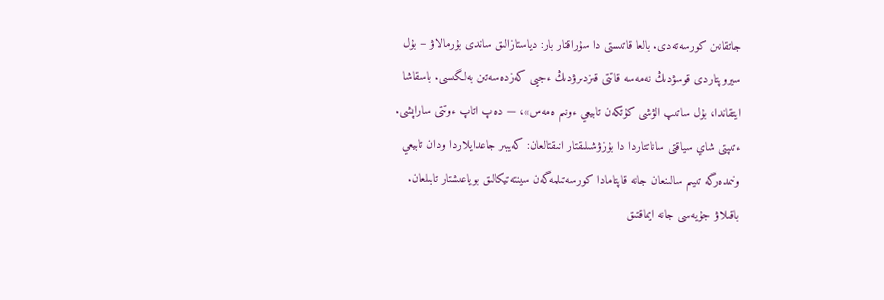جاتقانىن كورسەتەدى. بالعا قاتىستى دا سۇراقتار بار: دياستازالىق ساندى بۇرمالاۋ – بۇل سيروپتاردى قوسۋدىڭ نەمەسە قاتتى قىزدىرۋدىڭ ءجيى كەزدەسەتىن بەلگىسى. باسقاشا ايتقاندا، بۇل ساتىپ الۋشى كۇتكەن تابيعي ءونىم ەمەس»، — دەپ اتاپ ءوتتى ساراپشى.
ءتىپتى شاي سياقتى ساناتتاردا دا بۇزۋشىلىقتار انىقتالعان: كەيبىر جاعدايلاردا ودان تابيعي ونىمدەرگە تىيىم سالىنعان جانە قاپتامادا كورسەتىلمەگەن سينتەتيكالىق بوياعىشتار تابىلعان.
باقىلاۋ جۇيەسى جانە ايماقتىق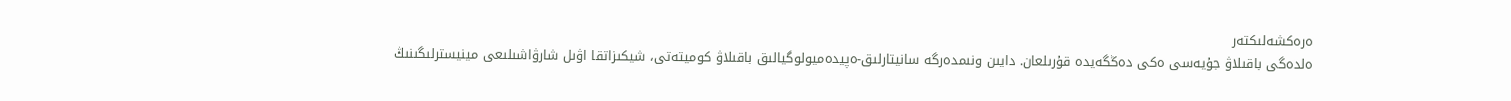ەرەكشەلىكتەر
ەلدەگى باقىلاۋ جۇيەسى ەكى دەڭگەيدە قۇرىلعان. دايىن ونىمدەرگە سانيتارلىق-ەپيدەميولوگيالىق باقىلاۋ كوميتەتى، شيكىزاتقا اۋىل شارۋاشىلىعى مينيسترلىگىنىڭ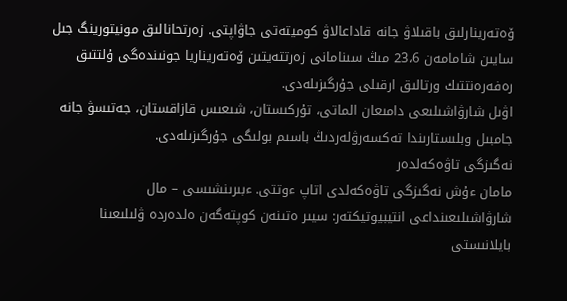ۆەتەرينارلىق باقىلاۋ جانە قاداعالاۋ كوميتەتى جاۋاپتى. زەرتحانالىق مونيتورينگ جىل سايىن شامامەن 23،6 مىڭ سىنامانى زەرتتەيتىن ۆەتەريناريا جونىندەگى ۇلتتىق رەفەرەنتتىك ورتالىق ارقىلى جۇرگىزىلەدى.
اۋىل شارۋاشىلىعى دامىعان الماتى، تۇركىستان، شىعىس قازاقستان، جەتىسۋ جانە جامبىل وبلىستارىندا تەكسەرۋلەردىڭ باسىم بولىگى جۇرگىزىلەدى.
نەگىزگى تاۋەكەلدەر
مامان ءۇش نەگىزگى تاۋەكەلدى اتاپ ءوتتى. ءبىرىنشىسى – مال شارۋاشىلىعىنداعى انتيبيوتيكتەر: سيىر ەتىنەن كوپتەگەن ەلدەردە ۋلىلىعىنا بايلانىستى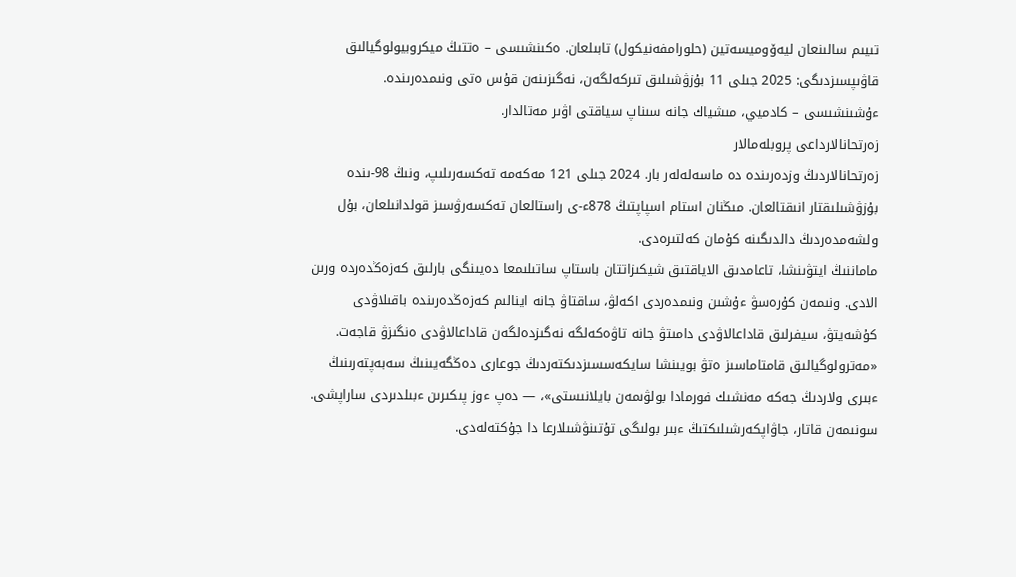تىيىم سالىنعان ليەۆوميسەتين (حلورامفەنيكول) تابىلعان. ەكىنشىسى – ەتتىڭ ميكروبيولوگيالىق قاۋىپسىزدىگى: 2025 جىلى 11 بۇزۋشىلىق تىركەلگەن، نەگىزىنەن قۇس ەتى ونىمدەرىندە. ءۇشىنشىسى – كادميي، مىشياك جانە سىناپ سياقتى اۋىر مەتالدار.
زەرتحانالارداعى پروبلەمالار
زەرتحانالاردىڭ وزدەرىندە دە ماسەلەلەر بار. 2024 جىلى 121 مەكەمە تەكسەرىلىپ، ونىڭ 98-ىندە بۇزۋشىلىقتار انىقتالعان. مىڭنان استام اسپاپتىڭ 878ء-ى راستالعان تەكسەرۋسىز قولدانىلعان، بۇل ولشەمدەردىڭ دالدىگىنە كۇمان كەلتىرەدى.
ماماننىڭ ايتۋىنشا، تاعامدىق الاياقتىق شيكىزاتتان باستاپ ساتىلىمعا دەيىنگى بارلىق كەزەڭدەردە ورىن الادى. ونىمەن كۇرەسۋ ءۇشىن ونىمدەردى اكەلۋ، ساقتاۋ جانە اينالىم كەزەڭدەرىندە باقىلاۋدى كۇشەيتۋ، سيفرلىق قاداعالاۋدى دامىتۋ جانە تاۋەكەلگە نەگىزدەلگەن قاداعالاۋدى ەنگىزۋ قاجەت.
«مەترولوگيالىق قامتاماسىز ەتۋ بويىنشا سايكەسسىزدىكتەردىڭ جوعارى دەڭگەيىنىڭ سەبەپتەرىنىڭ ءبىرى ولاردىڭ جەكە مەنشىك فورمادا بولۋىمەن بايلانىستى»، — دەپ ءوز پىكىرىن ءبىلدىردى ساراپشى.
سونىمەن قاتار، جاۋاپكەرشىلىكتىڭ ءبىر بولىگى تۇتىنۋشىلارعا دا جۇكتەلەدى.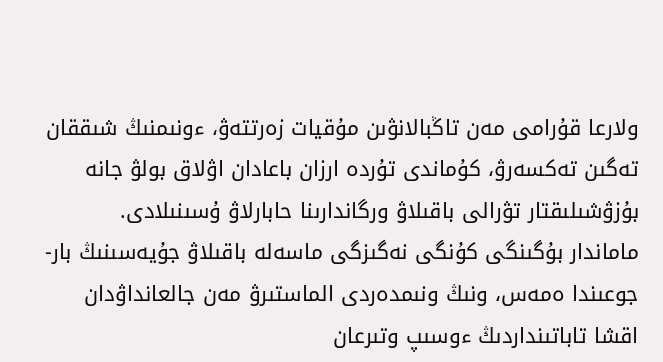ولارعا قۇرامى مەن تاڭبالانۋىن مۇقيات زەرتتەۋ، ءونىمنىڭ شىققان تەگىن تەكسەرۋ، كۇماندى تۇردە ارزان باعادان اۋلاق بولۋ جانە بۇزۋشىلىقتار تۋرالى باقىلاۋ ورگاندارىنا حابارلاۋ ۇسىنىلادى.
ماماندار بۇگىنگى كۇنگى نەگىزگى ماسەلە باقىلاۋ جۇيەسىنىڭ بار-جوعىندا ەمەس، ونىڭ ونىمدەردى الماستىرۋ مەن جالعانداۋدان اقشا تاباتىنداردىڭ ءوسىپ وتىرعان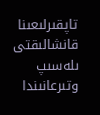تاپقىرلىعىنا قانشالىقتى ىلەسىپ وتىرعانىندا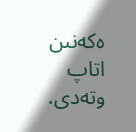ەكەنىن اتاپ وتەدى.